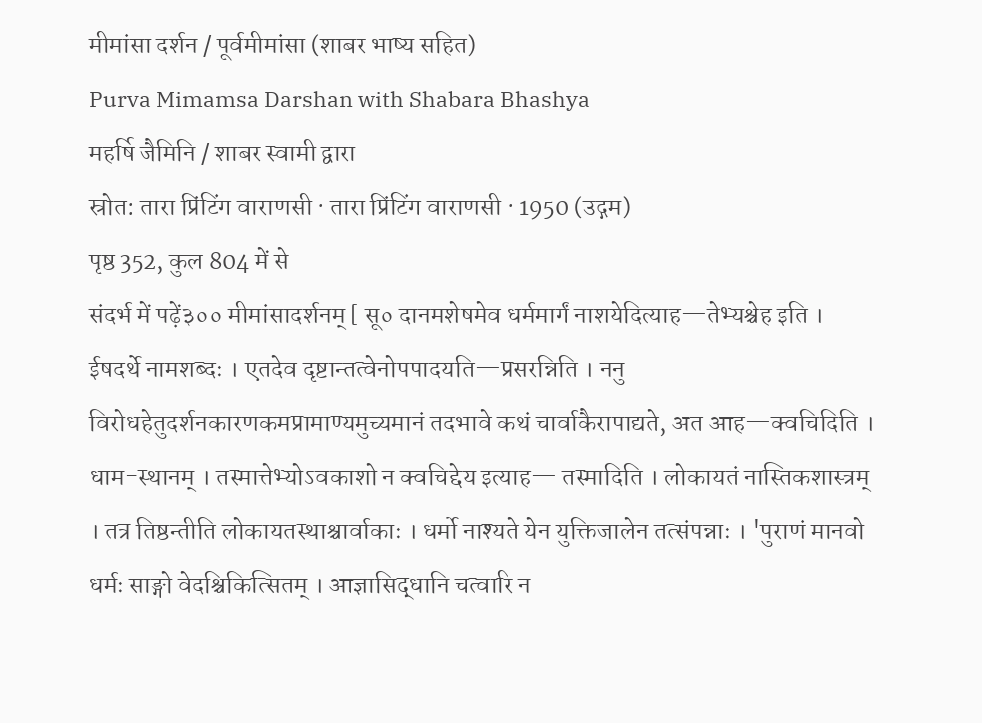मीमांसा दर्शन / पूर्वमीमांसा (शाबर भाष्य सहित)
Purva Mimamsa Darshan with Shabara Bhashya
महर्षि जैमिनि / शाबर स्वामी द्वारा
स्रोत: तारा प्रिंटिंग वाराणसी · तारा प्रिंटिंग वाराणसी · 1950 (उद्गम)
पृष्ठ 352, कुल 804 में से
संदर्भ में पढ़ें३०० मीमांसादर्शनम् [ सू० दानमशेषमेव धर्ममार्गं नाशयेदित्याह—तेभ्यश्चेह इति । ईषदर्थे नामशब्दः । एतदेव दृष्टान्तत्वेनोपपादयति—प्रसरन्निति । ननु विरोधहेतुदर्शनकारणकमप्रामाण्यमुच्यमानं तदभावे कथं चार्वाकैरापाद्यते, अत आह—क्वचिदिति । धाम-स्थानम् । तस्मात्तेभ्योऽवकाशो न क्वचिद्देय इत्याह— तस्मादिति । लोकायतं नास्तिकशास्त्रम् । तत्र तिष्ठन्तीति लोकायतस्थाश्चार्वाकाः । धर्मो नाश्यते येन युक्तिजालेन तत्संपन्नाः । 'पुराणं मानवो धर्मः साङ्गो वेदश्चिकित्सितम् । आज्ञासिद्धानि चत्वारि न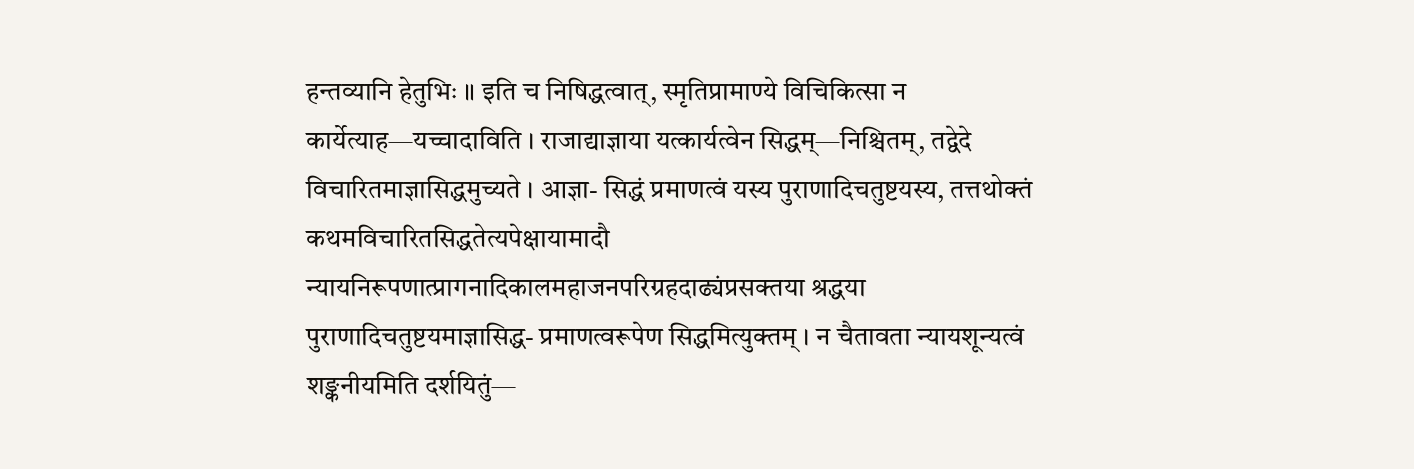हन्तव्यानि हेतुभिः ॥ इति च निषिद्धत्वात्, स्मृतिप्रामाण्ये विचिकित्सा न कार्येत्याह—यच्चादाविति । राजाद्याज्ञाया यत्कार्यत्वेन सिद्धम्—निश्चितम्, तद्वेदे विचारितमाज्ञासिद्धमुच्यते । आज्ञा- सिद्धं प्रमाणत्वं यस्य पुराणादिचतुष्टयस्य, तत्तथोक्तं कथमविचारितसिद्धतेत्यपेक्षायामादौ न्यायनिरूपणात्प्रागनादिकालमहाजनपरिग्रहदाढ्यंप्रसक्तया श्रद्धया पुराणादिचतुष्टयमाज्ञासिद्ध- प्रमाणत्वरूपेण सिद्धमित्युक्तम् । न चैतावता न्यायशून्यत्वं शङ्कनीयमिति दर्शयितुं—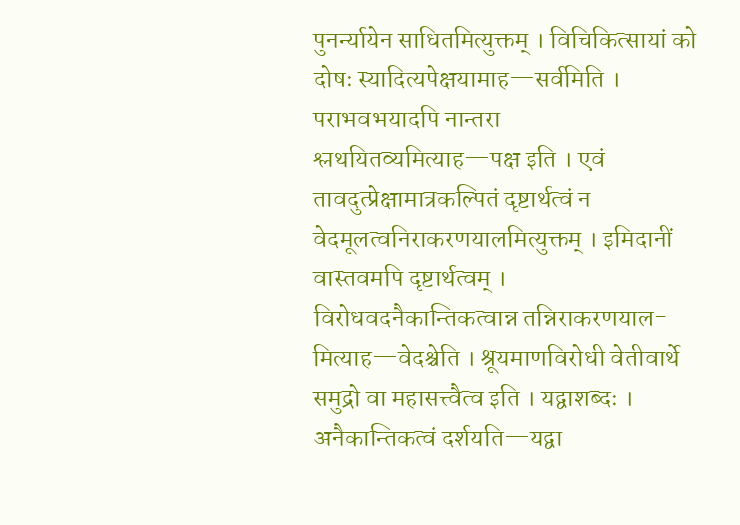पुनर्न्यायेन साधितमित्युक्तम् । विचिकित्सायां को दोषः स्यादित्यपेक्षयामाह—सर्वमिति । पराभवभयादपि नान्तरा श्लथयितव्यमित्याह—पक्ष इति । एवं तावदुत्प्रेक्षामात्रकल्पितं दृष्टार्थत्वं न वेदमूलत्वनिराकरणयालमित्युक्तम् । इमिदानीं वास्तवमपि दृष्टार्थत्वम् । विरोधवदनैकान्तिकत्वान्न तन्निराकरणयाल- मित्याह—वेदश्चेति । श्रूयमाणविरोधी वेतीवार्थे समुद्रो वा महासत्त्वैत्व इति । यद्वाशब्दः । अनैकान्तिकत्वं दर्शयति—यद्वा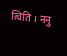त्विति । ननु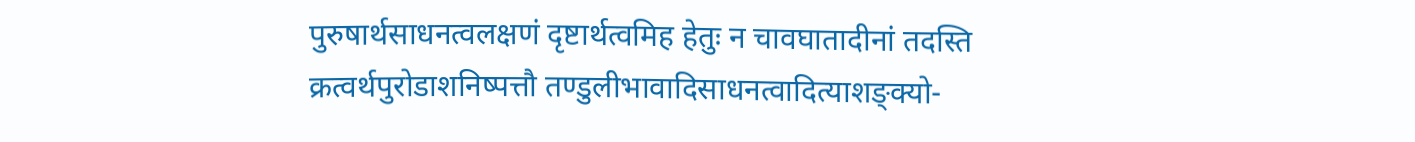पुरुषार्थसाधनत्वलक्षणं दृष्टार्थत्वमिह हेतुः न चावघातादीनां तदस्ति क्रत्वर्थपुरोडाशनिष्पत्तौ तण्डुलीभावादिसाधनत्वादित्याशङ्क्यो-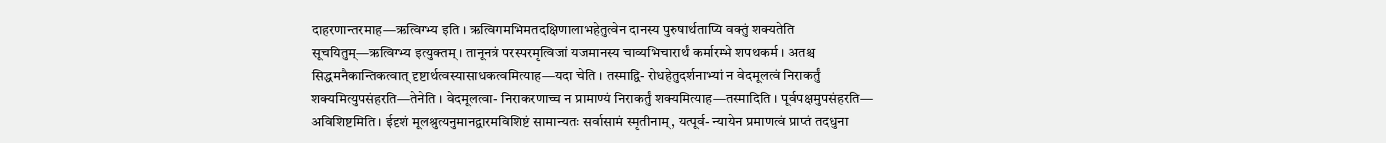दाहरणान्तरमाह—ऋत्विग्भ्य इति । ऋत्विगमभिमतदक्षिणालाभहेतुत्वेन दानस्य पुरुषार्थताप्यि वक्तुं शक्यतेति सूचयितुम्—ऋत्विग्भ्य इत्युक्तम् । तानूनत्रं परस्परमृत्विजां यजमानस्य चाव्यभिचारार्थं कर्मारम्भे शपथकर्म । अतश्च सिद्धमनैकान्तिकत्वात् दृष्टार्थत्वस्यासाधकत्वमित्याह—यदा चेति । तस्माद्वि- रोधहेतुदर्शनाभ्यां न वेदमूलत्वं निराकर्तुं शक्यमित्युपसंहरति—तेनेति । वेदमूलत्वा- निराकरणाच्च न प्रामाण्यं निराकर्तुं शक्यमित्याह—तस्मादिति । पूर्वपक्षमुपसंहरति— अविशिष्टमिति । ईदृशं मूलश्रुत्यनुमानद्वारमविशिष्टं सामान्यतः सर्वासामं स्मृतीनाम्, यत्पूर्व- न्यायेन प्रमाणत्वं प्राप्तं तदधुना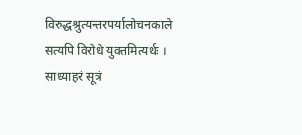विरुद्धश्रुत्यन्तरपर्यालोचनकाले सत्यपि विरोधे युक्तमित्यर्थः । साध्याहरं सूत्रं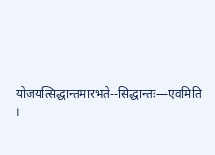योजयत्सिद्धान्तमारभते--सिद्धान्तः—एवमिति ।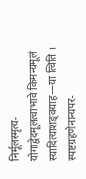निर्मूलस्मृत्य- योगाद्वेदमूलत्वाभावे किमन्यमूलं स्यादित्याशङ्क्याह—या त्विति । स्पष्टग्रहणेनान्यपर-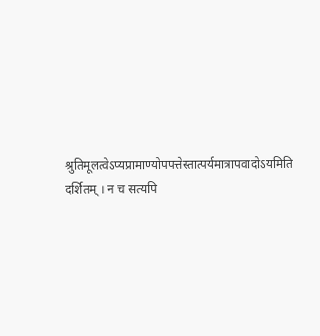श्रुतिमूलत्वेऽप्यप्रामाण्योपपत्तेस्तात्पर्यमात्रापवादोऽयमिति दर्शितम् । न च सत्यपि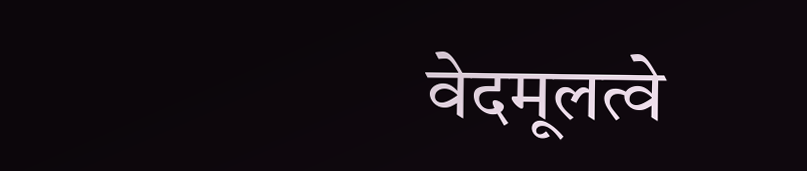वेदमूलत्वे